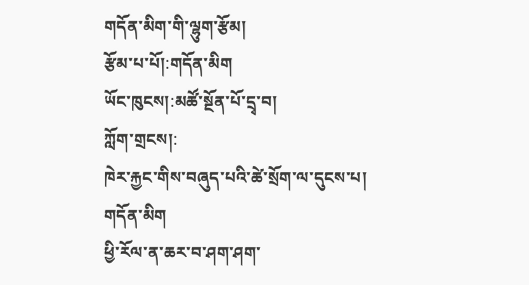གདོན་མིག་གི་ལྷུག་རྩོམ།
རྩོམ་པ་པོ།:གདོན་མིག
ཡོང་ཁུངས།:མཚོ་སྔོན་པོ་དྲྭ་བ།
ཀློག་གྲངས།:
ཁེར་རྐྱང་གིས་བཞུད་པའི་ཚེ་སྲོག་ལ་དུངས་པ།
གདོན་མིག
ཕྱི་རོལ་ན་ཆར་བ་ཤག་ཤག་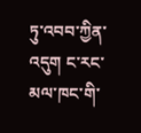ཏུ་འབབ་ཀྱིན་འདུག ང་རང་མལ་ཁང་གི་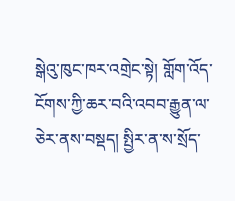སྒེའུ་ཁུང་ཁར་འགྲེང་སྟེ། གློག་འོད་ངོགས་ཀྱི་ཆར་བའི་འབབ་རྒྱུན་ལ་ཅེར་ནས་བསྡད། སྤྱིར་ན་ས་སྲོད་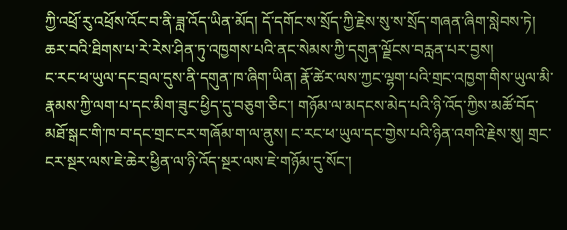ཀྱི་འཕྲོ་རུ་འཕྲོས་འོང་བ་ནི་ཟླ་འོད་ཡིན་མོད། དོ་དགོང་ས་སྲོད་ཀྱི་རྗེས་སུ་ས་སྲོད་གཞན་ཞིག་སླེབས་ཏེ། ཆར་བའི་ཐིགས་པ་རེ་རེས་ཤིན་ཏུ་འཁྱགས་པའི་ནང་སེམས་ཀྱི་དགུན་ལྗོངས་བརླན་པར་བྱས།
ང་རང་ཕ་ཡུལ་དང་བྲལ་དུས་ནི་དགུན་ཁ་ཞིག་ཡིན། རྣོ་ཚེར་ལས་ཀྱང་ལྷག་པའི་གྲང་འཁྱག་གིས་ཡུལ་མི་རྣམས་ཀྱི་ལག་པ་དང་མིག་ཟུང་ཕྱིད་དུ་བཅུག་ཅིང་། གཉོམ་ལ་མདངས་མེད་པའི་ཉི་འོད་ཀྱིས་མཚོ་བོད་མཐོ་སྒང་གི་ཁ་བ་དང་གྲང་ངར་གཞོམ་ག་ལ་ནུས། ང་རང་ཕ་ཡུལ་དང་གྱེས་པའི་ཉིན་འགའི་རྗེས་སུ། གྲང་ངར་སྔར་ལས་ཇེ་ཆེར་ཕྱིན་ལ་ཉི་འོད་སྔར་ལས་ཇེ་གཉོམ་དུ་སོང་།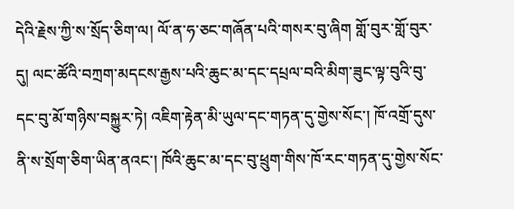དེའི་རྗེས་ཀྱི་ས་སྲོད་ཅིག་ལ། ལོ་ན་ཧ་ཅང་གཞོན་པའི་གསར་བུ་ཞིག གློ་བུར་གློ་བུར་དུ། ལང་ཚོའི་བཀྲག་མདངས་རྒྱས་པའི་ཆུང་མ་དང་དཔྲལ་བའི་མིག་ཟུང་ལྟ་བུའི་བུ་དང་བུ་མོ་གཉིས་བསྐྱུར་ཏེ། འཇིག་རྟེན་མི་ཡུལ་དང་གཏན་དུ་གྱེས་སོང་། ཁོ་འགྲོ་དུས་ནི་ས་སྲོག་ཅིག་ཡིན་ནའང་། ཁོའི་ཆུང་མ་དང་བུ་ཕྲུག་གིས་ཁོ་རང་གཏན་དུ་གྱེས་སོང་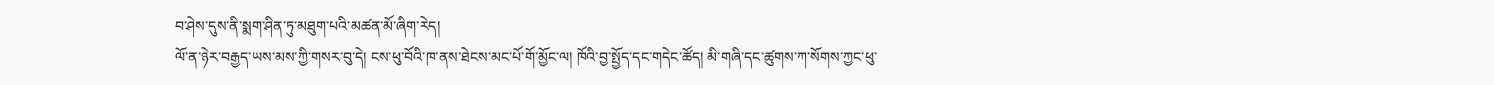བ་ཤེས་དུས་ནི་སྨག་ཤིན་ཏུ་མཐུག་པའི་མཚན་མོ་ཞིག་རེད།
ལོ་ན་ཉེར་བརྒྱད་ཡས་མས་ཀྱི་གསར་བུ་དེ། ངས་ཕུ་བོའི་ཁ་ནས་ཐེངས་མང་པོ་གོ་མྱོང་ལ། ཁོའི་བྱ་སྤྱོད་དང་གདེང་ཚོད། མི་གཞི་དང་ཚུགས་ཀ་སོགས་ཀྱང་ཕུ་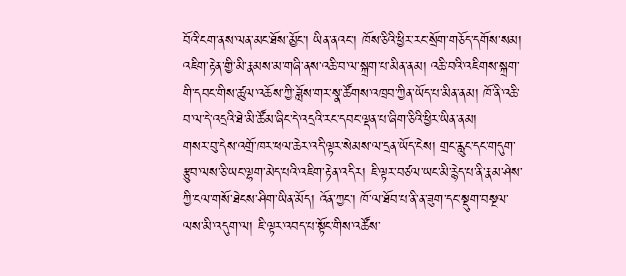བོའི་ངག་ནས་ལན་མང་ཐོས་མྱོང་། ཡིན་ནའང་། ཁོས་ཅིའི་ཕྱིར་རང་སྲོག་གཅོད་དགོས་སམ། འཇིག་རྟེན་གྱི་མི་རྣམས་མ་གཞི་ནས་འཆི་བ་ལ་སྐྲག་པ་མིན་ནམ། འཆི་བའི་འཇིགས་སྐྲག་གི་དབང་གིས་ཚུལ་འཆོས་ཀྱི་ཟློས་གར་སྣ་ཚོགས་འཁྲབ་ཀྱིན་ཡོད་པ་མིན་ནམ། ཁོ་ནི་འཆི་བ་ལ་དེ་འདྲའི་ཐེ་མི་ཚོམ་ཞིང་དེ་འདྲའི་རང་དབང་ལྡན་པ་ཞིག་ཅིའི་ཕྱིར་ཡིན་ནམ།
གསར་བུ་དེས་འགྲོ་ཁར་ཕལ་ཆེར་འདི་ལྟར་སེམས་ལ་དྲན་ཡོད་ངེས། གྲང་རླུང་དང་གདུག་རྩུབ་ལས་ཅི་ཡང་ལྷག་མེད་པའི་འཇིག་རྟེན་འདིར། ཇི་ལྟར་བཙལ་ཡང་མི་རྙེད་པ་ནི་རྣམ་ཤེས་ཀྱི་ངལ་གསོ་ཐེངས་ཤིག་ཡིན་མོད། འོན་ཀྱང་། ཁོ་ལ་ཐོབ་པ་ནི་ན་ཟུག་དང་སྡུག་བསྔལ་ལས་མི་འདུག་ལ། ཇི་ལྟར་འབད་པ་སྟོང་གིས་འཚོས་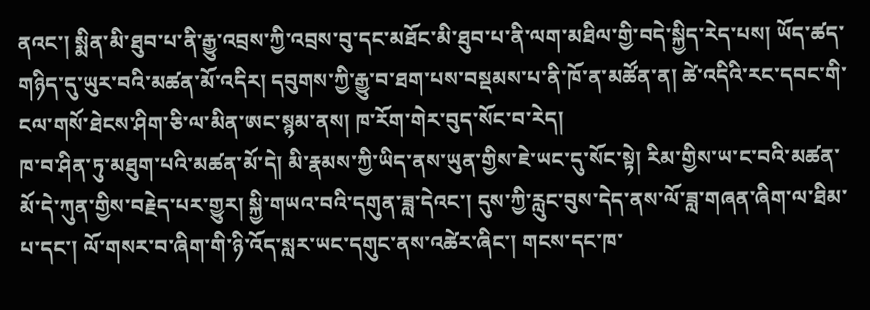ནའང་། སྨིན་མི་ཐུབ་པ་ནི་རྒྱུ་འབྲས་ཀྱི་འབྲས་བུ་དང་མཐོང་མི་ཐུབ་པ་ནི་ལག་མཐིལ་གྱི་བདེ་སྐྱིད་རེད་པས། ཡོད་ཚད་གཉིད་དུ་ཡུར་བའི་མཚན་མོ་འདིར། དབུགས་ཀྱི་རྒྱུ་བ་ཐག་པས་བསྡམས་པ་ནི་ཁོ་ན་མཚོན་ན། ཚེ་འདིའི་རང་དབང་གི་ངལ་གསོ་ཐེངས་ཤིག་ཅི་ལ་མིན་ཨང་སྙམ་ནས། ཁ་རོག་གེར་བུད་སོང་བ་རེད།
ཁ་བ་ཤིན་ཏུ་མཐུག་པའི་མཚན་མོ་དེ། མི་རྣམས་ཀྱི་ཡིད་ནས་ཡུན་གྱིས་ཇེ་ཡང་དུ་སོང་སྟེ། རིམ་གྱིས་ཡ་ང་བའི་མཚན་མོ་དེ་ཀུན་གྱིས་བརྗེད་པར་གྱུར། སྐྱི་གཡའ་བའི་དགུན་ཟླ་དེའང་། དུས་ཀྱི་རླུང་བུས་དེད་ནས་ལོ་ཟླ་གཞན་ཞིག་ལ་ཐིམ་པ་དང་། ལོ་གསར་བ་ཞིག་གི་ཉི་འོད་སླར་ཡང་དགུང་ནས་འཚེར་ཞིང་། གངས་དང་ཁ་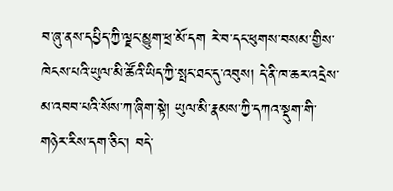བ་ཞུ་ནས་དཔྱིད་ཀྱི་ལྗང་མྱུག་ཕྲ་མོ་དག རེ་བ་དང་ཕུགས་བསམ་གྱིས་ཁེངས་པའི་ཡུལ་མི་ཚོའི་ཡིད་ཀྱི་སྤང་ཐང་དུ་འབུས། དེ་ནི་ཁ་ཆར་འདྲེས་མ་འབབ་པའི་སོས་ཀ་ཞིག་སྟེ། ཡུལ་མི་རྣམས་ཀྱི་དཀའ་སྡུག་གི་གཉེར་རིས་དག་ཅིང་། བདེ་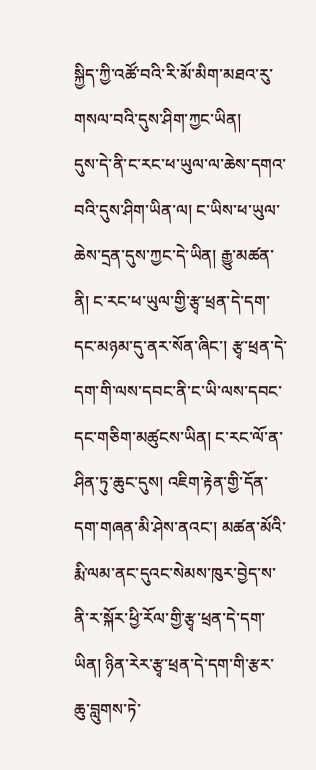སྐྱིད་ཀྱི་འཚོ་བའི་རི་མོ་མིག་མཐའ་རུ་གསལ་བའི་དུས་ཤིག་ཀྱང་ཡིན།
དུས་དེ་ནི་ང་རང་ཕ་ཡུལ་ལ་ཆེས་དགའ་བའི་དུས་ཤིག་ཡིན་ལ། ང་ཡིས་ཕ་ཡུལ་ཆེས་དྲན་དུས་ཀྱང་དེ་ཡིན། རྒྱུ་མཚན་ནི། ང་རང་ཕ་ཡུལ་གྱི་རྩྭ་ཕྲན་དེ་དག་དང་མཉམ་དུ་ནར་སོན་ཞིང་། རྩྭ་ཕྲན་དེ་དག་གི་ལས་དབང་ནི་ང་ཡི་ལས་དབང་དང་གཅིག་མཚུངས་ཡིན། ང་རང་ལོ་ན་ཤིན་ཏུ་ཆུང་དུས། འཇིག་རྟེན་གྱི་དོན་དག་གཞན་མི་ཤེས་ནའང་། མཚན་མོའི་རྨི་ལམ་ནང་དུའང་སེམས་ཁུར་བྱེད་ས་ནི་ར་སྐོར་ཕྱི་རོལ་གྱི་རྩྭ་ཕྲན་དེ་དག་ཡིན། ཉིན་རེར་རྩྭ་ཕྲན་དེ་དག་གི་རྩར་ཆུ་བླུགས་ཏེ་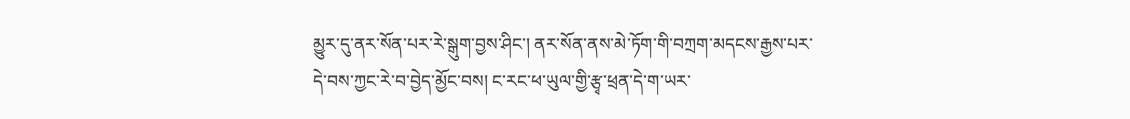མྱུར་དུ་ནར་སོན་པར་རེ་སྒུག་བྱས་ཤིང་། ནར་སོན་ནས་མེ་ཏོག་གི་བཀྲག་མདངས་རྒྱས་པར་དེ་བས་ཀྱང་རེ་བ་བྱེད་མྱོང་བས། ང་རང་ཕ་ཡུལ་གྱི་རྩྭ་ཕྲན་དེ་ག་ཡར་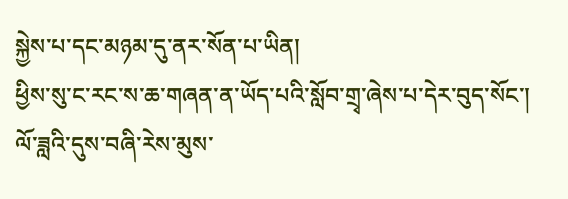སྐྱེས་པ་དང་མཉམ་དུ་ནར་སོན་པ་ཡིན།
ཕྱིས་སུ་ང་རང་ས་ཆ་གཞན་ན་ཡོད་པའི་སློབ་གྲྭ་ཞེས་པ་དེར་བུད་སོང་། ལོ་ཟླའི་དུས་བཞི་རེས་མུས་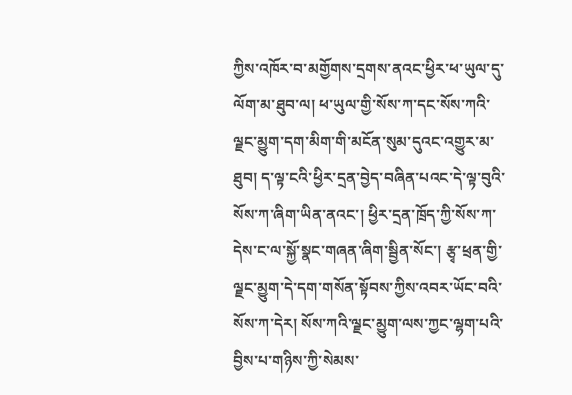ཀྱིས་འཁོར་བ་མགྱོགས་དྲགས་ནའང་ཕྱིར་ཕ་ཡུལ་དུ་ལོག་མ་ཐུབ་ལ། ཕ་ཡུལ་གྱི་སོས་ཀ་དང་སོས་ཀའི་ལྗང་མྱུག་དག་མིག་གི་མངོན་སུམ་དུའང་འགྱུར་མ་ཐུབ། ད་ལྟ་ངའི་ཕྱིར་དྲན་བྱེད་བཞིན་པའང་དེ་ལྟ་བུའི་སོས་ཀ་ཞིག་ཡིན་ནའང་། ཕྱིར་དྲན་ཁྲོད་ཀྱི་སོས་ཀ་དེས་ང་ལ་སྐྱོ་སྣང་གཞན་ཞིག་སྦྱིན་སོང་། རྩྭ་ཕྲན་གྱི་ལྗང་མྱུག་དེ་དག་གསོན་སྟོབས་ཀྱིས་འབར་ཡོང་བའི་སོས་ཀ་དེར། སོས་ཀའི་ལྗང་མྱུག་ལས་ཀྱང་ལྷག་པའི་བྱིས་པ་གཉིས་ཀྱི་སེམས་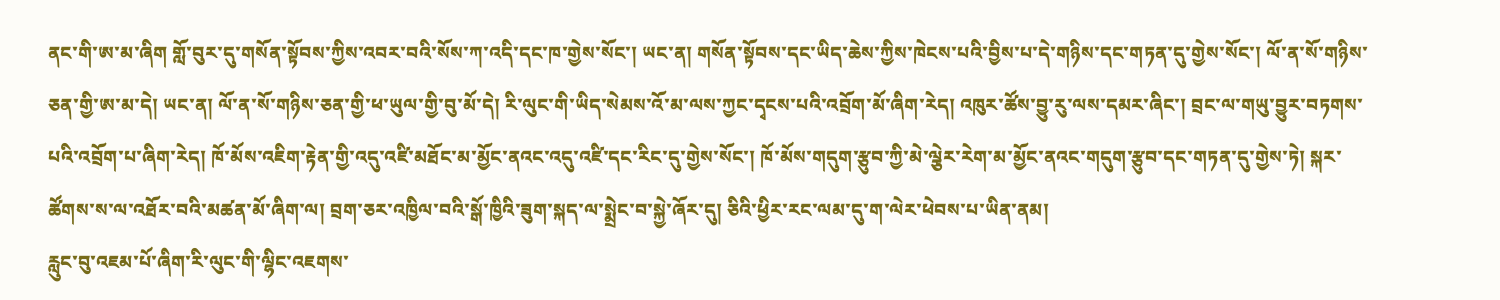ནང་གི་ཨ་མ་ཞིག གློ་བུར་དུ་གསོན་སྟོབས་ཀྱིས་འབར་བའི་སོས་ཀ་འདི་དང་ཁ་གྱེས་སོང་། ཡང་ན། གསོན་སྟོབས་དང་ཡིད་ཆེས་ཀྱིས་ཁེངས་པའི་བྱིས་པ་དེ་གཉིས་དང་གཏན་དུ་གྱེས་སོང་། ལོ་ན་སོ་གཉིས་ཅན་གྱི་ཨ་མ་དེ། ཡང་ན། ལོ་ན་སོ་གཉིས་ཅན་གྱི་ཕ་ཡུལ་གྱི་བུ་མོ་དེ། རི་ལུང་གི་ཡིད་སེམས་འོ་མ་ལས་ཀྱང་དྭངས་པའི་འབྲོག་མོ་ཞིག་རེད། འཁུར་ཚོས་བྱུ་རུ་ལས་དམར་ཞིང་། བྲང་ལ་གཡུ་བྱུར་བཏགས་པའི་འབྲོག་པ་ཞིག་རེད། ཁོ་མོས་འཇིག་རྟེན་གྱི་འདུ་འཛི་མཐོང་མ་མྱོང་ནའང་འདུ་འཛི་དང་རིང་དུ་གྱེས་སོང་། ཁོ་མོས་གདུག་རྩུབ་ཀྱི་མེ་ལྕེར་རེག་མ་མྱོང་ནའང་གདུག་རྩུབ་དང་གཏན་དུ་གྱེས་ཏེ། སྐར་ཚོགས་ས་ལ་འཐོར་བའི་མཚན་མོ་ཞིག་ལ། བྲག་ཅར་འཁྱིལ་བའི་སྒོ་ཁྱིའི་ཟུག་སྐད་ལ་སྨྲེང་བ་སྐྱེ་ཞོར་དུ། ཅིའི་ཕྱིར་རང་ལམ་དུ་ག་ལེར་ཕེབས་པ་ཡིན་ནམ།
རླུང་བུ་འཇམ་པོ་ཞིག་རི་ལུང་གི་ལྷིང་འཇགས་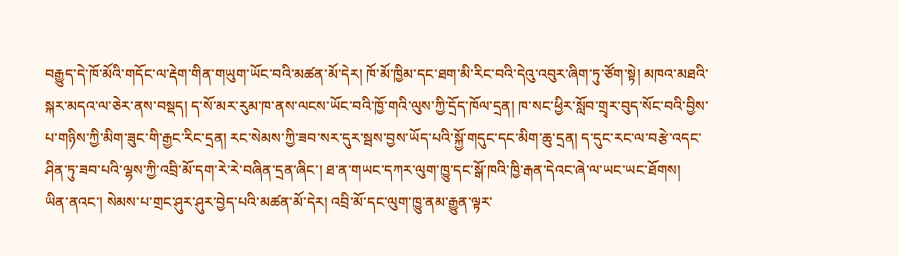བརྒྱུད་དེ་ཁོ་མོའི་གདོང་ལ་རྡེག་གིན་གཡུག་ཡོང་བའི་མཚན་མོ་དེར། ཁོ་མོ་ཁྱིམ་དང་ཐག་མི་རིང་བའི་དེའུ་འབུར་ཞིག་ཏུ་ཙོག་སྟེ། མཁའ་མཐའི་སྐར་མདའ་ལ་ཅེར་ནས་བསྡད། ད་སོ་མར་རུམ་ཁ་ནས་ལངས་ཡོང་བའི་ཁྱོ་གའི་ལུས་ཀྱི་དྲོད་ཁོལ་དྲན། ཁ་སང་ཕྱིར་སློབ་གྲྭར་བུད་སོང་བའི་བྱིས་པ་གཉིས་ཀྱི་མིག་ཟུང་གི་རྒྱང་རིང་དྲན། རང་སེམས་ཀྱི་ཟབ་སར་དུར་སྦས་བྱས་ཡོད་པའི་སྐྱོ་གདུང་དང་མིག་ཆུ་དྲན། ད་དུང་རང་ལ་བརྩེ་འདང་ཤིན་ཏུ་ཟབ་པའི་ལྷས་ཀྱི་འབྲི་མོ་དག་རེ་རེ་བཞིན་དྲན་ཞིང་། ཐ་ན་གཡང་དཀར་ལུག་ཁྱུ་དང་སྒོ་ཁའི་ཁྱི་རྒན་དེའང་ཞེ་ལ་ཡང་ཡང་ཐོགས།
ཡིན་ནའང་། སེམས་པ་གྲང་ཤུར་ཤུར་བྱེད་པའི་མཚན་མོ་དེར། འབྲི་མོ་དང་ལུག་ཁྱུ་ནམ་རྒྱུན་ལྟར་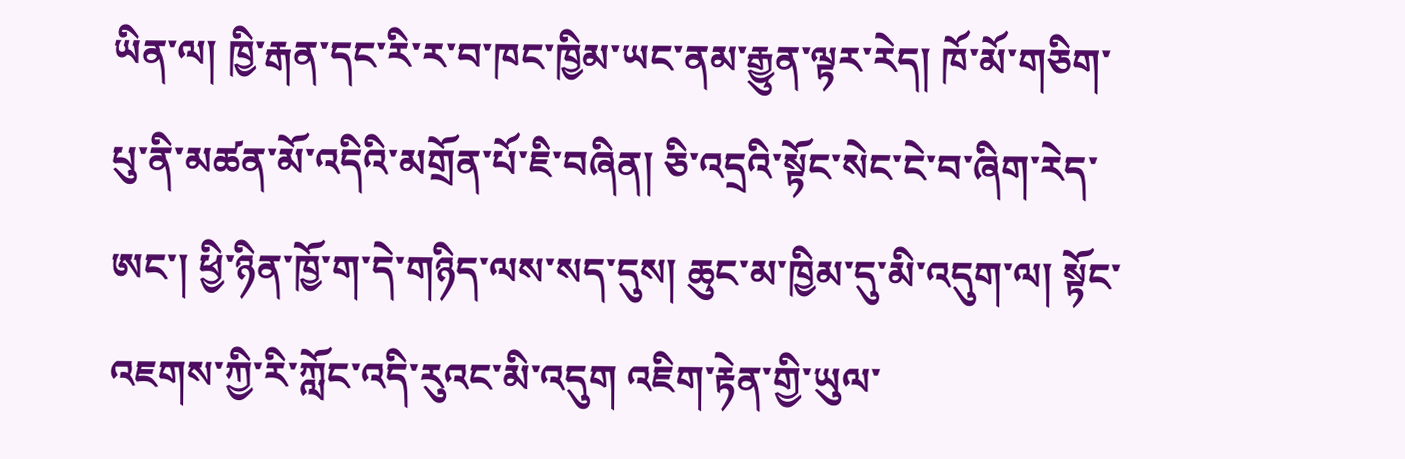ཡིན་ལ། ཁྱི་རྒན་དང་རི་ར་བ་ཁང་ཁྱིམ་ཡང་ནམ་རྒྱུན་ལྟར་རེད། ཁོ་མོ་གཅིག་པུ་ནི་མཚན་མོ་འདིའི་མགྲོན་པོ་ཇི་བཞིན། ཅི་འདྲའི་སྟོང་སེང་ངེ་བ་ཞིག་རེད་ཨང་། ཕྱི་ཉིན་ཁྱོ་ག་དེ་གཉིད་ལས་སད་དུས། ཆུང་མ་ཁྱིམ་དུ་མི་འདུག་ལ། སྟོང་འཇགས་ཀྱི་རི་ཀློང་འདི་རུའང་མི་འདུག འཇིག་རྟེན་གྱི་ཡུལ་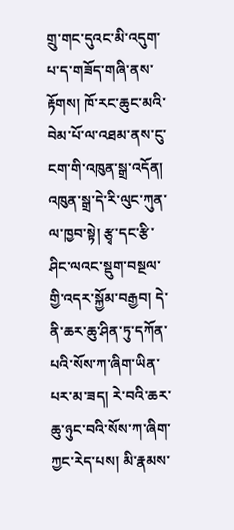གྲུ་གང་དུའང་མི་འདུག་པ་ད་གཟོད་གཞི་ནས་རྟོགས། ཁོ་རང་ཆུང་མའི་བེམ་པོ་ལ་འཐམ་ནས་ངུ་ངག་གི་འཁུན་སྒྲ་འདོན། འཁུན་སྒྲ་དེ་རི་ལུང་ཀུན་ལ་ཁྱབ་སྟེ། རྩྭ་དང་རྩི་ཤིང་ལའང་སྡུག་བསྔལ་གྱི་འདར་སྐྱོམ་བརྒྱབ། དེ་ནི་ཆར་ཆུ་ཤིན་ཏུ་དཀོན་པའི་སོས་ཀ་ཞིག་ཡིན་པར་མ་ཟད། རེ་བའི་ཆར་ཆུ་ཉུང་བའི་སོས་ཀ་ཞིག་ཀྱང་རེད་པས། མི་རྣམས་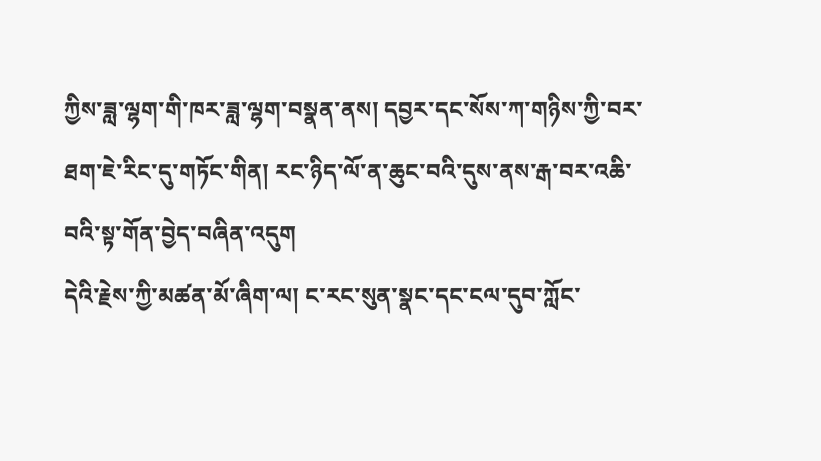ཀྱིས་ཟླ་ལྷག་གི་ཁར་ཟླ་ལྷག་བསྣན་ནས། དབྱར་དང་སོས་ཀ་གཉིས་ཀྱི་བར་ཐག་ཇེ་རིང་དུ་གཏོང་གིན། རང་ཉིད་ལོ་ན་ཆུང་བའི་དུས་ནས་རྒ་བར་འཆི་བའི་སྟ་གོན་བྱེད་བཞིན་འདུག
དེའི་རྗེས་ཀྱི་མཚན་མོ་ཞིག་ལ། ང་རང་སུན་སྣང་དང་ངལ་དུབ་ཀློང་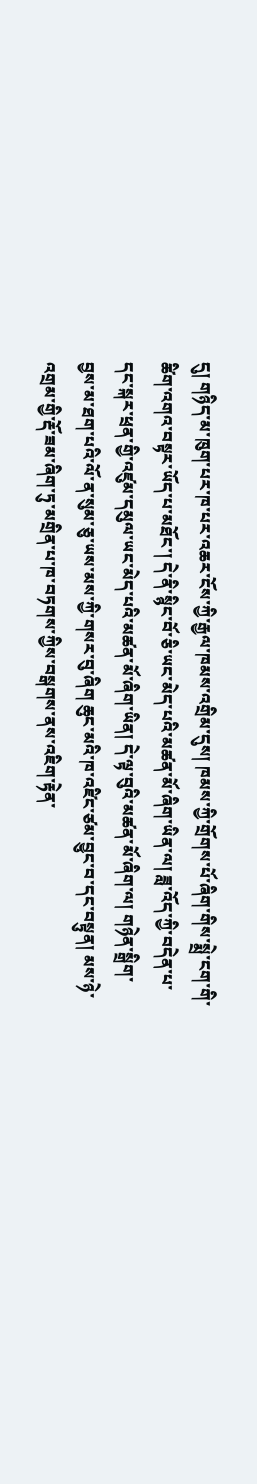དུ། གཉིད་མ་ཁུག་པར་ཁ་པར་འཆར་ངོས་ཀྱི་རྒྱལ་ཁམས་འགྲིམ་དུས། ཁམས་ཀྱི་གྲོགས་པོ་ཞིག་གིས་སྨྲེ་ངག་གི་ཚིག་འགའ་བསྟར་ཡོད་པ་མཐོང་། དེ་ནི་སྙིང་བོ་ཅི་ཡང་མེད་པའི་མཚན་མོ་ཞིག་ཡིན་ལ། ཟླ་འོད་ཀྱི་བདེན་པ་དང་སྐར་ཕྲན་གྱི་འཛུམ་དམུལ་ཡང་མེད་པའི་མཚན་མོ་ཞིག་ཡིན། དེ་ལྟ་བུའི་མཚན་མོ་ཞིག་ལ། གཉེན་སྒྲིག་བྱས་མ་ཐག་པའི་ལོ་ན་སུམ་ཅུ་ཡས་མས་ཀྱི་གསར་བུ་ཞིག ཆུང་མའི་ཁ་འཛིང་ཙམ་བྱུང་བ་དང་བསྟུན། མས་ཉེ་འགྲམ་གྱི་རྡོ་ཟམ་ཞིག་ཏུ་མགྲིན་པ་ཁ་བཏགས་ཀྱིས་བསྒགས་ནས་འཇིག་རྟེན་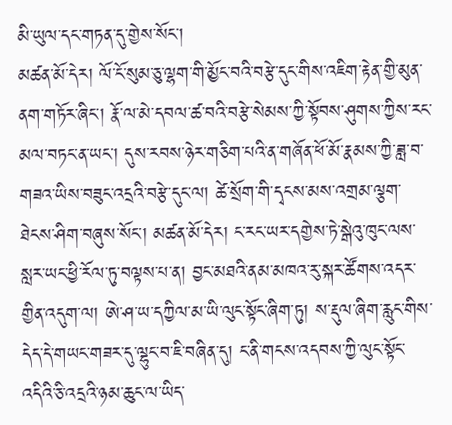མི་ཡུལ་དང་གཏན་དུ་གྱེས་སོང་།
མཚན་མོ་དེར། ལོ་ངོ་སུམ་ཅུ་ལྷག་གི་མྱོང་བའི་བརྩེ་དུང་གིས་འཇིག་རྟེན་གྱི་མུན་ནག་གཏོར་ཞིང་། རྣོ་ལ་མེ་དབལ་ཚ་བའི་བརྩེ་སེམས་ཀྱི་སྟོབས་ཤུགས་ཀྱིས་རང་མལ་བཏང་ན་ཡང་། དུས་རབས་ཉེར་གཅིག་པའི་ན་གཞོན་ཕོ་མོ་རྣམས་ཀྱི་ཟླ་བ་གཟའ་ཡིས་བཟུང་འདྲའི་བརྩེ་དུང་ལ། ཚེ་སྲོག་གི་དྭངས་མས་འགྲམ་ལྕག་ཐེངས་ཤིག་བཞུས་སོང་། མཚན་མོ་དེར། ང་རང་ཡར་དགྱེས་ཏེ་སྒེའུ་ཁུང་ལས་སླར་ཡང་ཕྱི་རོལ་ཏུ་བལྟས་པ་ན། བྱང་མཐའི་ནམ་མཁའ་རུ་སྐར་ཚོགས་འདར་གྱིན་འདུག་ལ། ཨེ་ཤ་ཡ་དཀྱིལ་མ་ཡི་ལུང་སྟོང་ཞིག་ཏུ། ས་རྡུལ་ཞིག་རླུང་གིས་དེད་དེ་གཡང་གཟར་དུ་ལྷུང་བ་ཇི་བཞིན་དུ། ང་ནི་གངས་འདབས་ཀྱི་ལུང་སྟོང་འདིའི་ཅི་འདྲའི་ཉམ་ཆུང་ལ་ཡིད་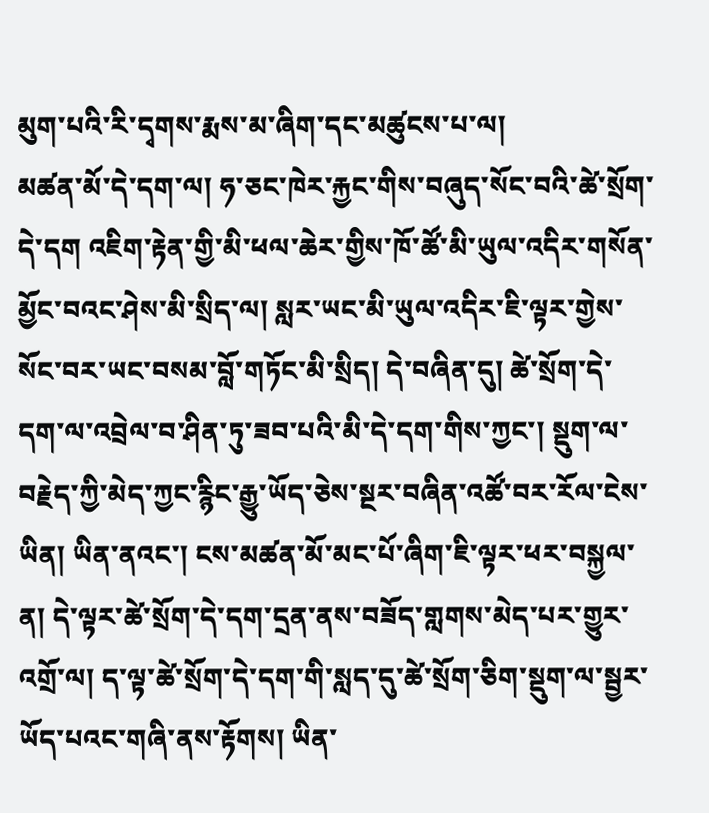མུག་པའི་རི་དྭགས་རྨས་མ་ཞིག་དང་མཚུངས་པ་ལ།
མཚན་མོ་དེ་དག་ལ། ཧ་ཅང་ཁེར་རྐྱང་གིས་བཞུད་སོང་བའི་ཚེ་སྲོག་དེ་དག འཇིག་རྟེན་གྱི་མི་ཕལ་ཆེར་གྱིས་ཁོ་ཚོ་མི་ཡུལ་འདིར་གསོན་མྱོང་བའང་ཤེས་མི་སྲིད་ལ། སླར་ཡང་མི་ཡུལ་འདིར་ཇི་ལྟར་གྱེས་སོང་བར་ཡང་བསམ་བློ་གཏོང་མི་སྲིད། དེ་བཞིན་དུ། ཚེ་སྲོག་དེ་དག་ལ་འབྲེལ་བ་ཤིན་ཏུ་ཟབ་པའི་མི་དེ་དག་གིས་ཀྱང་། སྡུག་ལ་བརྗེད་ཀྱི་མེད་ཀྱང་རྙིང་རྒྱུ་ཡོད་ཅེས་སྔར་བཞིན་འཚོ་བར་རོལ་ངེས་ཡིན། ཡིན་ནའང་། ངས་མཚན་མོ་མང་པོ་ཞིག་ཇི་ལྟར་ཕར་བསྐྱལ་ན། དེ་ལྟར་ཚེ་སྲོག་དེ་དག་དྲན་ནས་བཟོད་གླགས་མེད་པར་གྱུར་འགྲོ་ལ། ད་ལྟ་ཚེ་སྲོག་དེ་དག་གི་སླད་དུ་ཚེ་སྲོག་ཅིག་སྡུག་ལ་སྦྱར་ཡོད་པའང་གཞི་ནས་རྟོགས། ཡིན་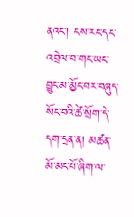ནའང་། ངས་རང་དང་འབྲེལ་བ་གང་ཡང་བྱུང་མ་མྱོང་བར་བཞུད་སོང་བའི་ཚེ་སྲོག་དེ་དག་དྲན་ན། མཚན་མོ་མང་པོ་ཞིག་ལ་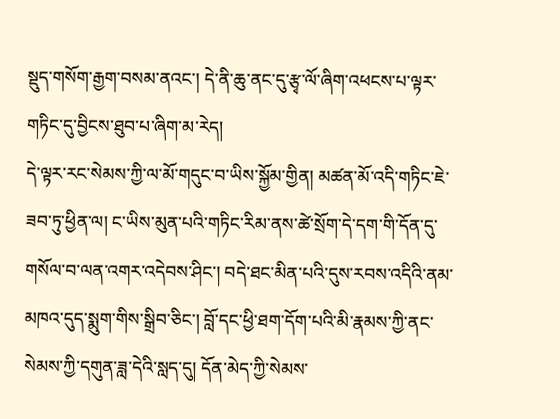སྡུད་གསོག་རྒྱག་བསམ་ནའང་། དེ་ནི་ཆུ་ནང་དུ་རྩྭ་ལོ་ཞིག་འཕངས་པ་ལྟར་གཏིང་དུ་བྱིངས་ཐུབ་པ་ཞིག་མ་རེད།
དེ་ལྟར་རང་སེམས་ཀྱི་ལ་མོ་གདུང་བ་ཡིས་སྐྱོམ་གྱིན། མཚན་མོ་འདི་གཏིང་ཇེ་ཟབ་ཏུ་ཕྱིན་ལ། ང་ཡིས་མུན་པའི་གཏིང་རིམ་ནས་ཚེ་སྲོག་དེ་དག་གི་དོན་དུ་གསོལ་བ་ལན་འགར་འདེབས་ཤིང་། བདེ་ཐང་མིན་པའི་དུས་རབས་འདིའི་ནམ་མཁའ་དུད་སྨུག་གིས་སྒྲིབ་ཅིང་། བློ་དང་ཕྱི་ཐག་དོག་པའི་མི་རྣམས་ཀྱི་ནང་སེམས་ཀྱི་དགུན་ཟླ་དེའི་སླད་དུ། དོན་མེད་ཀྱི་སེམས་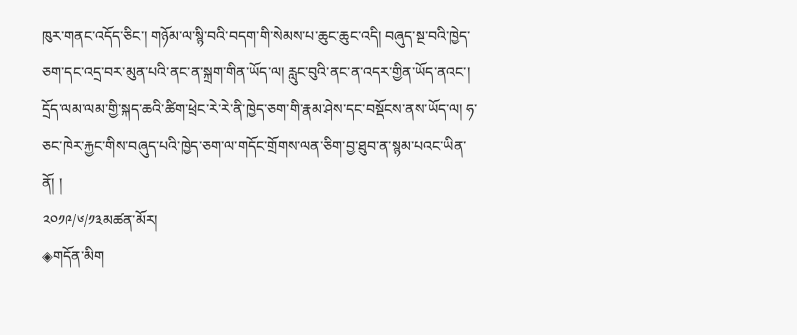ཁུར་གནང་འདོད་ཅིང་། གཉོམ་ལ་སྙི་བའི་བདག་གི་སེམས་པ་ཆུང་ཆུང་འདི། བཞུད་སྔ་བའི་ཁྱེད་ཅག་དང་འདྲ་བར་མུན་པའི་ནང་ན་སྐྲག་གིན་ཡོད་ལ། རླུང་བུའི་ནང་ན་འདར་གྱིན་ཡོད་ནའང་། དྲོད་ལམ་ལམ་གྱི་སྐད་ཆའི་ཚིག་ཕྲེང་རེ་རེ་ནི་ཁྱེད་ཅག་གི་རྣམ་ཤེས་དང་བསྡོངས་ནས་ཡོད་ལ། ཧ་ཅང་ཁེར་རྐྱང་གིས་བཞུད་པའི་ཁྱེད་ཅག་ལ་གདོང་གྲོགས་ལན་ཅིག་བྱ་ཐུབ་ན་སྙམ་པའང་ཡིན་ནོ། །
༢༠༡༩/༦/༡༣མཚན་མོར།
◈གདོན་མིག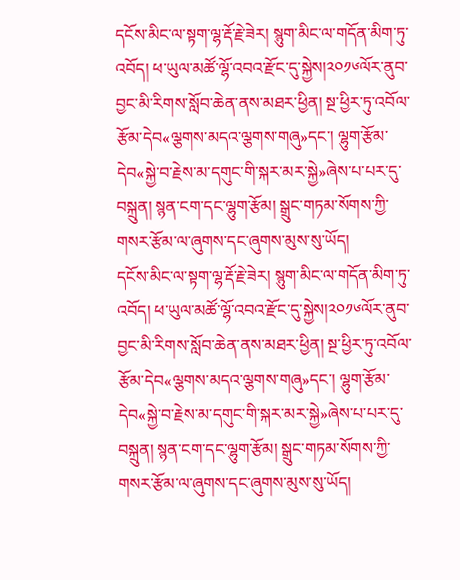དངོས་མིང་ལ་སྟག་ལྷ་རྡོ་རྗེ་ཟེར། སྙུག་མིང་ལ་གདོན་མིག་ཏུ་འབོད། ཕ་ཡུལ་མཚོ་ལྷོ་འབའ་རྫོང་དུ་སྐྱེས།༢༠༡༦ལོར་ནུབ་བྱང་མི་རིགས་སློབ་ཆེན་ནས་མཐར་ཕྱིན། སྔ་ཕྱིར་ཏུ་འབོལ་རྩོམ་དེབ«ལྕགས་མདའ་ལྕགས་གཞུ»དང་། ལྷུག་རྩོམ་དེབ«སྐྱེ་བ་རྗེས་མ་དགུང་གི་སྐར་མར་སྐྱེ»ཞེས་པ་པར་དུ་བསྐྲུན། སྙན་ངག་དང་ལྷུག་རྩོམ། སྒྲུང་གཏམ་སོགས་ཀྱི་གསར་རྩོམ་ལ་ཞུགས་དང་ཞུགས་མུས་སུ་ཡོད།
དངོས་མིང་ལ་སྟག་ལྷ་རྡོ་རྗེ་ཟེར། སྙུག་མིང་ལ་གདོན་མིག་ཏུ་འབོད། ཕ་ཡུལ་མཚོ་ལྷོ་འབའ་རྫོང་དུ་སྐྱེས།༢༠༡༦ལོར་ནུབ་བྱང་མི་རིགས་སློབ་ཆེན་ནས་མཐར་ཕྱིན། སྔ་ཕྱིར་ཏུ་འབོལ་རྩོམ་དེབ«ལྕགས་མདའ་ལྕགས་གཞུ»དང་། ལྷུག་རྩོམ་དེབ«སྐྱེ་བ་རྗེས་མ་དགུང་གི་སྐར་མར་སྐྱེ»ཞེས་པ་པར་དུ་བསྐྲུན། སྙན་ངག་དང་ལྷུག་རྩོམ། སྒྲུང་གཏམ་སོགས་ཀྱི་གསར་རྩོམ་ལ་ཞུགས་དང་ཞུགས་མུས་སུ་ཡོད།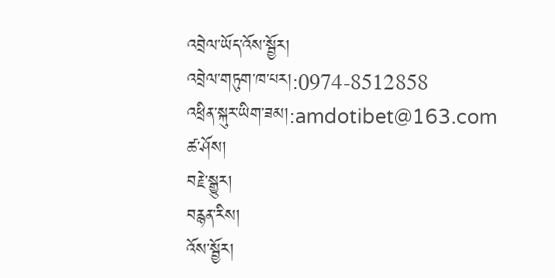འབྲེལ་ཡོད་འོས་སྦྱོར།
འབྲེལ་གཏུག་ཁ་པར།:0974-8512858
འཕྲིན་སྐུར་ཡིག་ཟམ།:amdotibet@163.com
ཚ་ཤོས།
བརྗེ་སྒྱུར།
བརྙན་རིས།
འོས་སྦྱོར།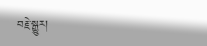བརྗེ་སྒྱུར།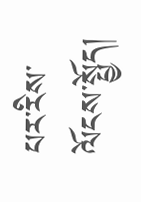པར་རིས་ལོངས་སྤྱོད།